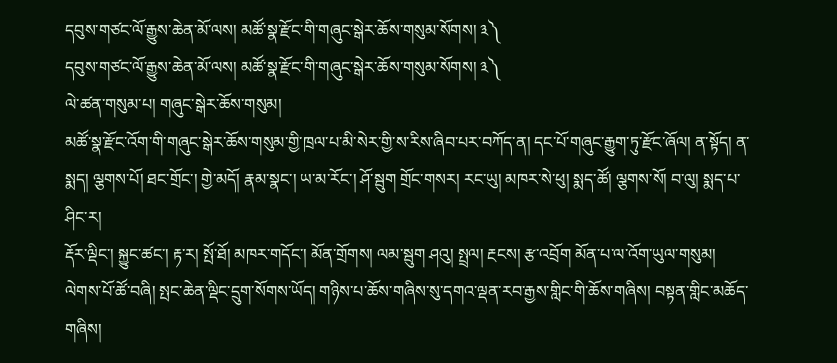དབུས་གཙང་ལོ་རྒྱུས་ཆེན་མོ་ལས། མཚོ་སྣ་རྫོང་གི་གཞུང་སྒེར་ཆོས་གསུམ་སོགས། ༣༽
དབུས་གཙང་ལོ་རྒྱུས་ཆེན་མོ་ལས། མཚོ་སྣ་རྫོང་གི་གཞུང་སྒེར་ཆོས་གསུམ་སོགས། ༣༽
ལེ་ཚན་གསུམ་པ། གཞུང་སྒེར་ཆོས་གསུམ།
མཚོ་སྣ་རྫོང་འོག་གི་གཞུང་སྒེར་ཆོས་གསུམ་གྱི་ཁྲལ་པ་མི་སེར་གྱི་ས་རིས་ཞིབ་པར་བཀོད་ན། དང་པོ་གཞུང་རྒྱུག་ཏུ་རྫོང་ཞོལ། ན་སྟོད། ན་སྨད། ལྕགས་པོ། ཐང་གྲོང་། གྱེ་མདོ། རྣམ་སྣང་། ཡ་མ་རོང་། ཤོ་སྦུག གྲོང་གསར། རང་ཡུ། མཁར་སེ་ཕུ། སྨད་ཚོ། ལྕགས་སོ། བ་ལུ། སྨད་པ་ཤིང་ར།
རྡོར་ལྡིང་། སྐྱུང་ཚང་། རྟ་ར། སྤོ་ཐོ། མཁར་གདོང་། མོན་གྲོགས། ལམ་སྦུག ཤའུ། སྤྲལ། རྔངས། རྩ་འབྲོག མོན་པ་ལ་འོག་ཡུལ་གསུམ། ལེགས་པོ་ཚོ་བཞི། སྤང་ཆེན་ལྡིང་དྲུག་སོགས་ཡོད། གཉིས་པ་ཆོས་གཞིས་སུ་དགའ་ལྡན་རབ་རྒྱས་གླིང་གི་ཆོས་གཞིས། བསྟན་གླིང་མཆོད་གཞིས།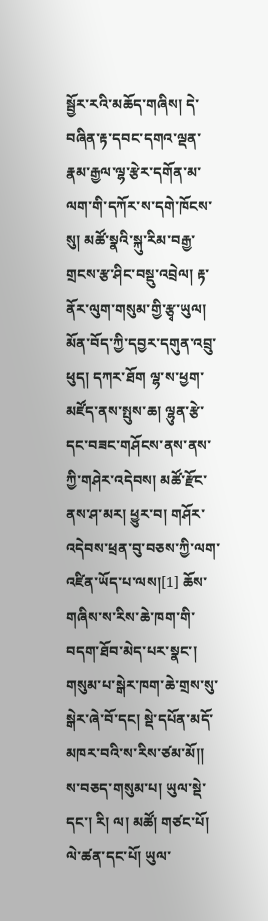སྦྱོར་རའི་མཆོད་གཞིས། དེ་བཞིན་རྟ་དབང་དགའ་ལྡན་རྣམ་རྒྱལ་ལྷ་རྩེར་དགོན་མ་ལག་གི་དཀོར་ས་དགེ་ཁོངས་སུ། མཚོ་སྣའི་སྐུ་རིམ་བརྒྱ་གྲངས་རྩ་ཤིང་བསྡུ་འབྲེལ། རྟ་ནོར་ལུག་གསུམ་གྱི་རྩྭ་ཡུལ། མོན་བོད་ཀྱི་དབྱར་དགུན་འབྲུ་ཕུད། དཀར་ཐོག ལྷ་ས་ཕྱག་མཛོད་ནས་སྤུས་ཆ། ལྷུན་རྩེ་དང་བཟང་གཤོངས་ནས་ནས་ཀྱི་གཤེར་འདེབས། མཚོ་རྫོང་ནས་ཤ་མར། ཕྱུར་བ། གཤོར་འདེབས་ཕྲན་བུ་བཅས་ཀྱི་ལག་འཛིན་ཡོད་པ་ལས།[1] ཆོས་གཞིས་ས་རིས་ཆེ་ཁག་གི་བདག་ཐོབ་མེད་པར་སྣང་། གསུམ་པ་སྒེར་ཁག་ཆེ་གྲས་སུ་སྒེར་ཞེ་བོ་དང། སྡེ་དཔོན་མདོ་མཁར་བའི་ས་རིས་ཙམ་མོ།།
ས་བཅད་གསུམ་པ། ཡུལ་སྡེ་དང་། རི། ལ། མཚོ། གཙང་པོ།
ལེ་ཚན་དང་པོ། ཡུལ་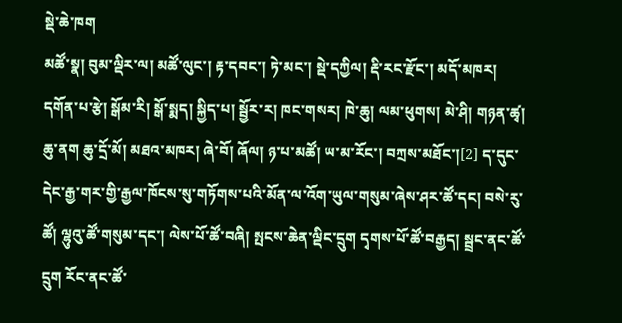སྡེ་ཆེ་ཁག
མཚོ་སྣ། བུམ་ལྡིར་ལ། མཚོ་ལུང་། རྟ་དབང་། ཏེ་མང་། སྡེ་དཀྱིལ། རྡི་རང་རྫོང་། མདོ་མཁར། དགོན་པ་རྩེ། སྒོམ་རི། སྒོ་སྨད། སྐྱིད་པ། སྦྱོར་ར། ཁང་གསར། ཁེ་ཆུ། ལམ་ཕུགས། མེ་ཤི། གཉན་ཚྭ། ཆུ་ནག ཆུ་དྲོ་མོ། མཐའ་མཁར། ཞེ་བོ། ཞོལ། ཉ་པ་མཚོ། ཡ་མ་རོང་། བཀྲས་མཐོང་།[2] ད་དུང་དེང་རྒྱ་གར་གྱི་རྒྱལ་ཁོངས་སུ་གཏོགས་པའི་མོན་ལ་འོག་ཡུལ་གསུམ་ཞེས་ཤར་ཚོ་དང། བསེ་རུ་ཚོ། ལྷུའུ་ཚོ་གསུམ་དང་། ལེས་པོ་ཚོ་བཞི། སྤངས་ཆེན་ལྡིང་དྲུག དྭགས་པོ་ཚོ་བརྒྱད། སྦྲང་ནང་ཚོ་དྲུག རོང་ནང་ཚོ་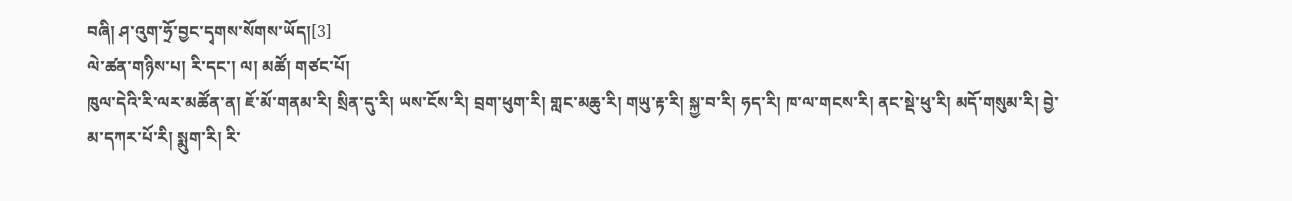བཞི། ཤ་འུག་ཧྲོ་བྱང་དྭགས་སོགས་ཡོད།[3]
ལེ་ཚན་གཉིས་པ། རི་དང་། ལ། མཚོ། གཙང་པོ།
ཁུལ་དེའི་རི་ལར་མཚོན་ན། ཇོ་མོ་གནམ་རི། སྲིན་དུ་རི། ཡས་ངོས་རི། བྲག་ཕུག་རི། གླང་མཆུ་རི། གཡུ་རྟ་རི། སྐྱ་བ་རི། ཧད་རི། ཁ་ལ་གངས་རི། ནང་སྡེ་ཕུ་རི། མདོ་གསུམ་རི། བྱེ་མ་དཀར་པོ་རི། སྨུག་རི། རི་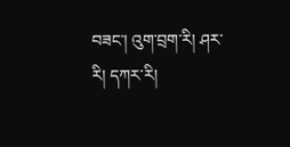བཟང་། འུག་བྲག་རི། ཤར་རི། དཀར་རི།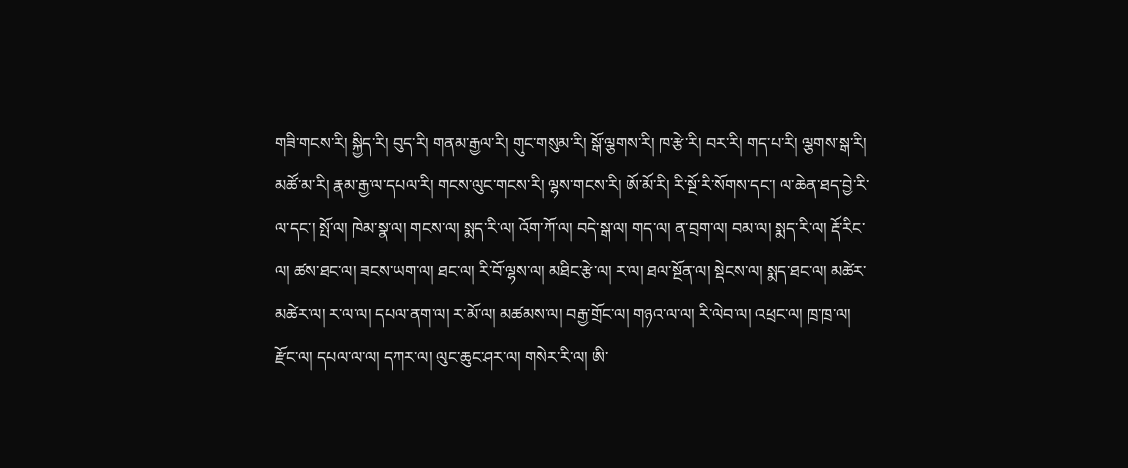གཟི་གངས་རི། སྐྱིད་རི། བུད་རི། གནམ་རྒྱལ་རི། གུང་གསུམ་རི། སྒོ་ལྕགས་རི། ཁ་རྩེ་རི། བར་རི། གད་པ་རི། ལྕགས་སྒ་རི། མཚོ་མ་རི། རྣམ་རྒྱ་ལ་དཔལ་རི། གངས་ལུང་གངས་རི། ལྷས་གངས་རི། ཨོ་མོ་རི། རི་སྔོ་རི་སོགས་དང་། ལ་ཆེན་ཐད་བྱེ་རི་ལ་དང་། སྤོ་ལ། ཁེམ་སྣ་ལ། གངས་ལ། སྨད་རི་ལ། འོག་ཀོ་ལ། བདེ་སྒ་ལ། གད་ལ། ན་བྲག་ལ། བམ་ལ། སྨད་རི་ལ། རྡོ་རིང་ལ། ཚས་ཐང་ལ། ཟངས་ཡག་ལ། ཐང་ལ། རི་བོ་ལྷས་ལ། མཐིང་རྩེ་ལ། ར་ལ། ཐལ་སྔོན་ལ། སྡེངས་ལ། སྨད་ཐང་ལ། མཚེར་མཚེར་ལ། ར་ལ་ལ། དཔལ་ནག་ལ། ར་མོ་ལ། མཚམས་ལ། བརྒྱ་གྲོང་ལ། གཉའ་ལ་ལ། རི་ལེབ་ལ། འཕྲང་ལ། ཁྲ་ཁྲ་ལ། རྫོང་ལ། དཔལ་ལ་ལ། དཀར་ལ། ལུང་ཆུང་ཤར་ལ། གསེར་རི་ལ། ཨི་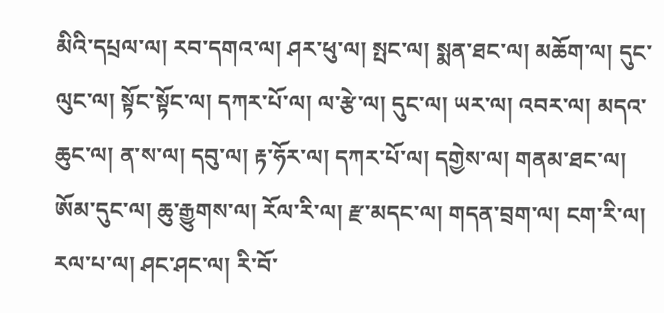མིའི་དཔྲལ་ལ། རབ་དགའ་ལ། ཤར་ཕུ་ལ། སྤང་ལ། སྨན་ཐང་ལ། མཆོག་ལ། དུང་ལུང་ལ། སྟོང་སྟོང་ལ། དཀར་པོ་ལ། ལ་རྩེ་ལ། དུང་ལ། ཡར་ལ། འབར་ལ། མདའ་ཆུང་ལ། ན་ས་ལ། དབུ་ལ། རྟ་ཧོར་ལ། དཀར་པོ་ལ། དགྱེས་ལ། གནམ་ཐང་ལ། ཨོམ་དུང་ལ། ཆུ་རྒྱུགས་ལ། རོལ་རི་ལ། རྫ་མདང་ལ། གདན་བྲག་ལ། ངག་རི་ལ། རལ་པ་ལ། ཤང་ཤང་ལ། རི་བོ་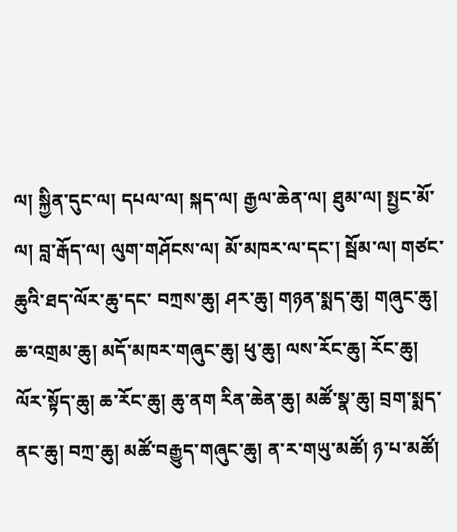ལ། སྐྱིན་དུང་ལ། དཔལ་ལ། སྐད་ལ། རྒྱལ་ཆེན་ལ། ཐུམ་ལ། སྤྱང་མོ་ལ། བླ་རྒོད་ལ། ལུག་གཤོངས་ལ། མོ་མཁར་ལ་དང་། སྦོམ་ལ། གཙང་ཆུའི་ཐད་ལོར་ཆུ་དང་ བཀྲས་ཆུ། ཤར་ཆུ། གཉན་སྨད་ཆུ། གཞུང་ཆུ། ཆ་འགྲམ་ཆུ། མདོ་མཁར་གཞུང་ཆུ། ཕུ་ཆུ། ལས་རོང་ཆུ། རོང་ཆུ། ལོར་སྟོད་ཆུ། ཆ་རོང་ཆུ། ཆུ་ནག རིན་ཆེན་ཆུ། མཚོ་སྣ་ཆུ། བྲག་སྨད་ནང་ཆུ། བཀྲ་ཆུ། མཚོ་བརྒྱུད་གཞུང་ཆུ། ན་ར་གཡུ་མཚོ། ཉ་པ་མཚོ།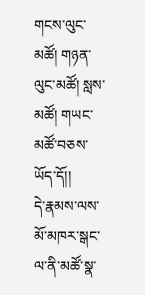གངས་ལུང་མཚོ། གཉན་ལུང་མཚོ། སླས་མཚོ། གཡང་མཚོ་བཅས་ཡོད་དོ།།
དེ་རྣམས་ལས་མོ་མཁར་སྒང་ལ་ནི་མཚོ་སྣ་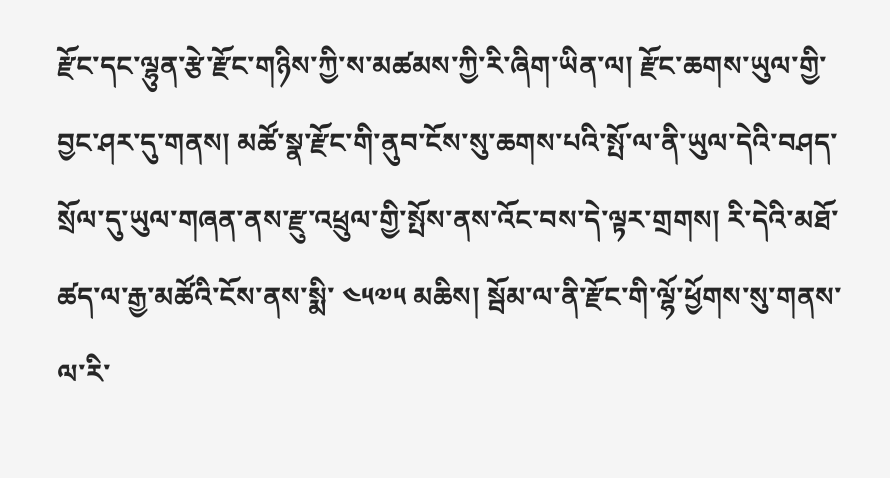རྫོང་དང་ལྷུན་རྩེ་རྫོང་གཉིས་ཀྱི་ས་མཚམས་ཀྱི་རི་ཞིག་ཡིན་ལ། རྫོང་ཆགས་ཡུལ་གྱི་བྱང་ཤར་དུ་གནས། མཚོ་སྣ་རྫོང་གི་ནུབ་ངོས་སུ་ཆགས་པའི་སྤོ་ལ་ནི་ཡུལ་དེའི་བཤད་སྲོལ་དུ་ཡུལ་གཞན་ནས་རྫུ་འཕྲུལ་གྱི་སྤོས་ནས་འོང་བས་དེ་ལྟར་གྲགས། རི་དེའི་མཐོ་ཚད་ལ་རྒྱ་མཚོའི་ངོས་ནས་སྨི་ ༤༥༧༥ མཆིས། སྦོམ་ལ་ནི་རྫོང་གི་ལྷོ་ཕྱོགས་སུ་གནས་ལ་རི་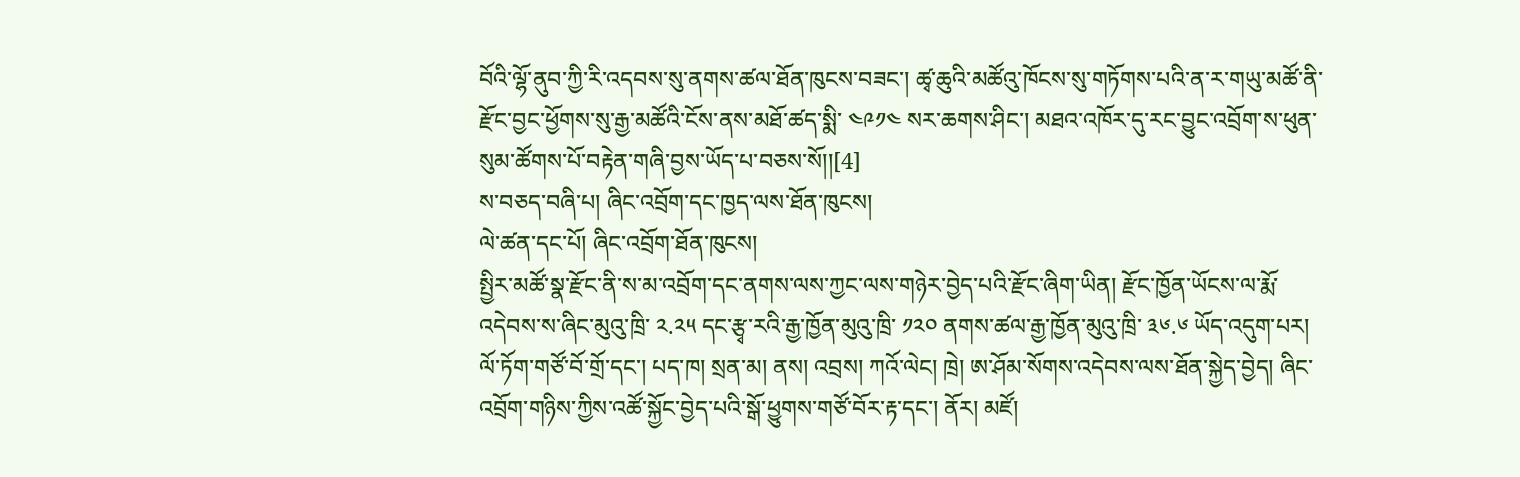བོའི་ལྷོ་ནུབ་ཀྱི་རི་འདབས་སུ་ནགས་ཚལ་ཐོན་ཁུངས་བཟང་། ཚྭ་ཆུའི་མཚོའུ་ཁོངས་སུ་གཏོགས་པའི་ན་ར་གཡུ་མཚོ་ནི་རྫོང་བྱང་ཕྱོགས་སུ་རྒྱ་མཚོའི་ངོས་ནས་མཐོ་ཚད་སྨི་ ༤༩༡༤ སར་ཆགས་ཤིང་། མཐའ་འཁོར་དུ་རང་བྱུང་འབྲོག་ས་ཕུན་སུམ་ཚོགས་པོ་བརྟེན་གཞི་བྱས་ཡོད་པ་བཅས་སོ།།[4]
ས་བཅད་བཞི་པ། ཞིང་འབྲོག་དང་ཁྱད་ལས་ཐོན་ཁུངས།
ལེ་ཚན་དང་པོ། ཞིང་འབྲོག་ཐོན་ཁུངས།
སྤྱིར་མཚོ་སྣ་རྫོང་ནི་ས་མ་འབྲོག་དང་ནགས་ལས་ཀྱང་ལས་གཉེར་བྱེད་པའི་རྫོང་ཞིག་ཡིན། རྫོང་ཁྱོན་ཡོངས་ལ་རྨོ་འདེབས་ས་ཞིང་མུའུ་ཁྲི་ ༢.༢༥ དང་རྩྭ་རའི་རྒྱ་ཁྱོན་མུའུ་ཁྲི་ ༡༢༠ ནགས་ཚལ་རྒྱ་ཁྱོན་མུའུ་ཁྲི་ ༣༦.༦ ཡོད་འདུག་པར། ལོ་ཏོག་གཙོ་བོ་གྲོ་དང་། པད་ཁ། སྲན་མ། ནས། འབྲས། ཀའོ་ལེང། ཁྲེ། ཨ་ཤོམ་སོགས་འདེབས་ལས་ཐོན་སྐྱེད་བྱེད། ཞིང་འབྲོག་གཉིས་ཀྱིས་འཚོ་སྐྱོང་བྱེད་པའི་སྒོ་ཕྱུགས་གཙོ་བོར་རྟ་དང་། ནོར། མཛོ།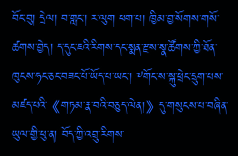བོང་བུ། དྲེལ། བ་གླང་། ར་ལུག ཕག་པ། ཁྱིམ་བྱ་སོགས་གསོ་ཚགས་བྱེད། ད་དུང་ཇའི་རིགས་དང་སྨན་རྫས་སྣ་ཚོགས་ཀྱི་ཐོན་ཁུངས་ཧང་ཅང་བཟང་པོ་ཡོད་པ་ཡང་། ༸གོང་ས་སྐུ་ཕྲེང་དྲུག་པས་མཛད་པའི་《གཏམ་རྣ་བའི་བཅུད་ལེན།》དུ་གསུངས་པ་བཞིན་ཡུལ་གྱི་ཕུ་ན། བོད་ཀྱི་འབྲུ་རིགས་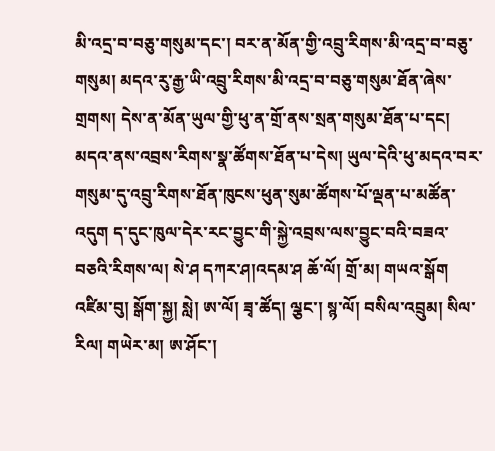མི་འདྲ་བ་བཅུ་གསུམ་དང་། བར་ན་མོན་གྱི་འབྲུ་རིགས་མི་འདྲ་བ་བཅུ་གསུམ། མདའ་རུ་རྒྱ་ཡི་འབྲུ་རིགས་མི་འདྲ་བ་བཅུ་གསུམ་ཐོན་ཞེས་གྲགས། དེས་ན་མོན་ཡུལ་གྱི་ཕུ་ན་གྲོ་ནས་སྲན་གསུམ་ཐོན་པ་དང། མདའ་ནས་འབྲས་རིགས་སྣ་ཚོགས་ཐོན་པ་དེས། ཡུལ་དེའི་ཕུ་མདའ་བར་གསུམ་དུ་འབྲུ་རིགས་ཐོན་ཁུངས་ཕུན་སུམ་ཚོགས་པོ་ལྡན་པ་མཚོན་འདུག ད་དུང་ཁུལ་དེར་རང་བྱུང་གི་སྐྱེ་འབྲས་ལས་བྱུང་བའི་བཟའ་བཅའི་རིགས་ལ། སེ་ཤ དཀར་ཤ།འདམ་ཤ ཆོ་ལོ། གྲོ་མ། གཡའ་སྒོག འཛིམ་བུ། སྒོག་སྐྱ། སླེ། ཨ་ལོ། ཟྭ་ཚོད། ལྕང་། སྙ་ལོ། བསིལ་འབྲུམ། སིལ་རིལ། གཡེར་མ། ཨ་ཤོང་།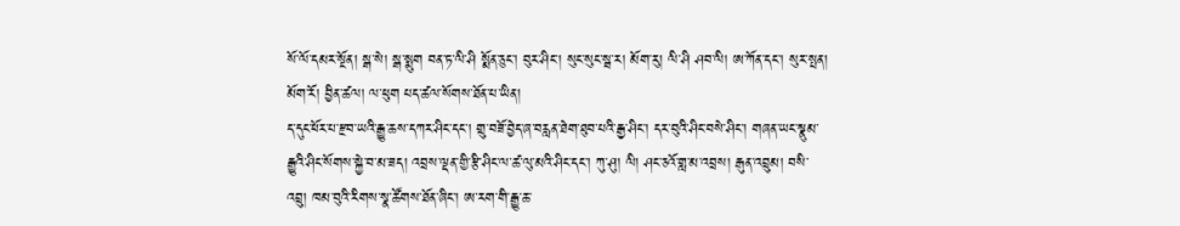སོ་ལོ་དམར་སྔོན། སྒ་སེ། སྒ་སྨུག བན་ཏ་ལི་ཤི སྨོན་ཅུང་། བུར་ཤིང་། སུང་སུང་སྦ་ར། མོག་རུ། ལི་ཤི ཤབ་ལི། ཨ་ཀོན་དང་། སུར་སྤན། མོག་རོ། བྱིན་ཚལ། ལ་ཕུག པད་ཚལ་སོགས་ཐོན་པ་ཡིན།
ད་དུང་ཕོར་པ་རྫབ་ཡའི་རྒྱུ་ཆས་དཀར་ཤིང་དང་། གྲུ་བཟོ་བྱེད་ཞ་བརླན་ཐེག་ཐུབ་པའི་རྒྱ་ཤིང་། དར་བུའི་ཤིང་བསེ་ཤིང་། གཞན་ཡང་སྣུམ་རྒྱུའི་ཤིང་སོགས་སྐྱེ་བ་མ་ཟད། འབྲས་ལྡན་གྱི་རྩི་ཤིང་ལ་ཚ་ལུ་མའི་ཤིང་དང་། ཀུ་ཤུ། ལི། ཤང་ཅའོ་གླ་མ་འབྲས། རྒུན་འབྲུམ། བསི་འབྲུ། ཁམ་བུའི་རིགས་སྣ་ཚོགས་ཐོན་ཞིང་། ཨ་རག་གི་རྒྱུ་ཆ་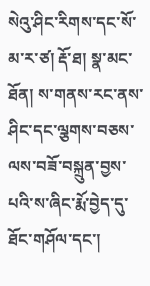སེའུ་ཤིང་རིགས་དང་སོ་མ་ར་ཙ། རྡོ་ཐ། སྣ་མང་ཐོན། ས་གནས་རང་ནས་ཤིང་དང་ལྕགས་བཅས་ལས་བཟོ་བསྐྲུན་བྱས་པའི་ས་ཞིང་རྨོ་བྱེད་དུ་ཐོང་གཤོལ་དང་།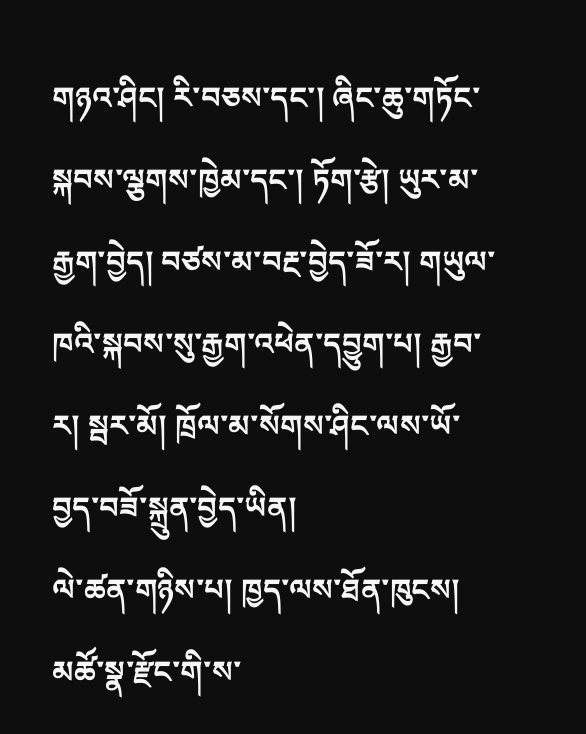གཉའ་ཤིང། རི་བཅས་དང་། ཞིང་ཆུ་གཏོང་སྐབས་ལྕགས་ཁྱེམ་དང་། ཏོག་རྩེ། ཡུར་མ་རྒྱག་བྱེད། བཙས་མ་བརྔ་བྱེད་ཟོ་ར། གཡུལ་ཁའི་སྐབས་སུ་རྒྱག་འཕེན་དབྱུག་པ། རྒྱབ་ར། སྦར་མོ། ཁྲོལ་མ་སོགས་ཤིང་ལས་ཡོ་བྱད་བཟོ་སྐྲུན་བྱེད་ཡིན།
ལེ་ཚན་གཉིས་པ། ཁྱད་ལས་ཐོན་ཁུངས།
མཚོ་སྣ་རྫོང་གི་ས་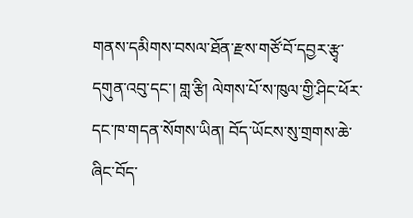གནས་དམིགས་བསལ་ཐོན་རྫས་གཙོ་བོ་དབྱར་རྩྭ་དགུན་འབུ་དང་། གླ་རྩི། ལེགས་པོ་ས་ཁུལ་གྱི་ཤིང་ཕོར་དང་ཁ་གདན་སོགས་ཡིན། བོད་ཡོངས་སུ་གྲགས་ཆེ་ཞིང་བོད་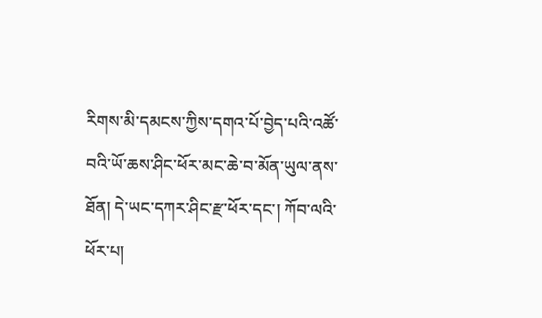རིགས་མི་དམངས་ཀྱིས་དགའ་པོ་བྱེད་པའི་འཚོ་བའི་ཡོ་ཆས་ཤིང་ཕོར་མང་ཆེ་བ་མོན་ཡུལ་ནས་ཐོན། དེ་ཡང་དཀར་ཤིང་རྫ་ཕོར་དང་། ཀོབ་ལའི་ཕོར་པ།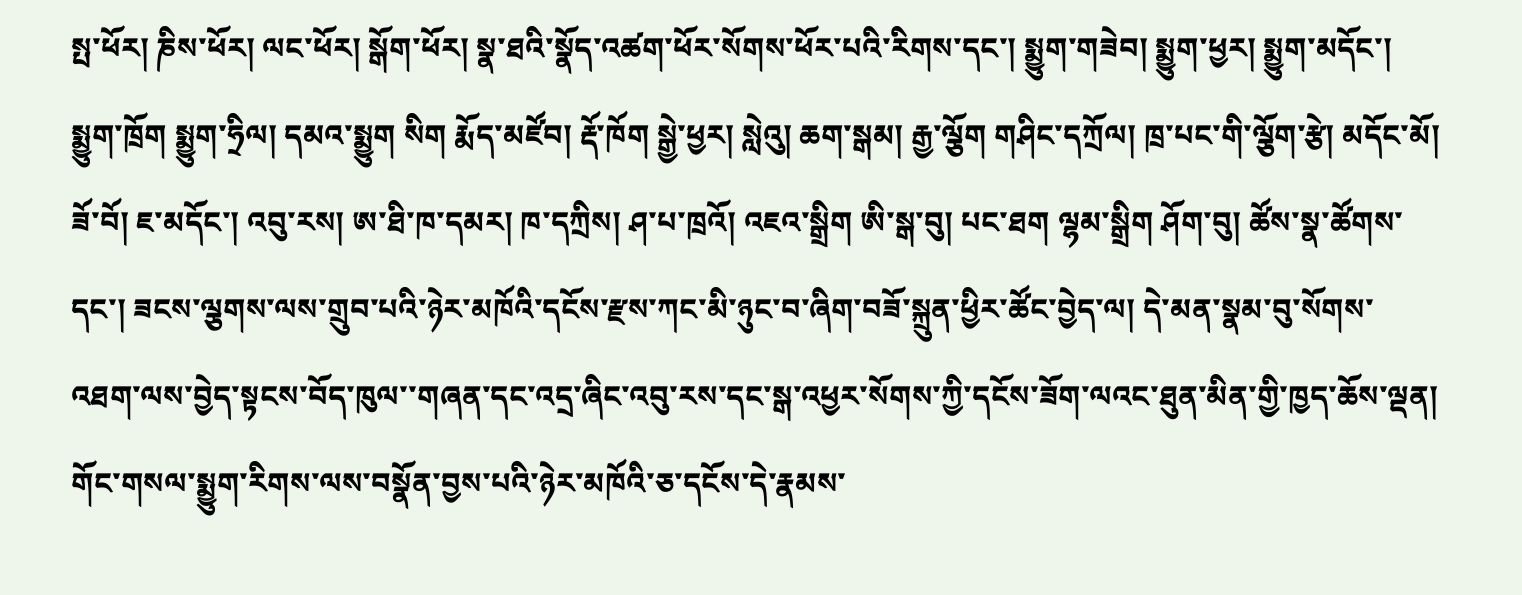སྤ་ཕོར། ཎིས་ཕོར། ལང་ཕོར། སྒོག་ཕོར། སྣ་ཐའི་སྣོད་འཚག་ཕོར་སོགས་ཕོར་པའི་རིགས་དང་། སྨྱུག་གཟེབ། སྨྱུག་ཕྱར། སྨྱུག་མདོང་། སྨྱུག་ཁྲོག སྨྱུག་ཧྲིལ། དམའ་སྨྱུག སིག རྨོད་མཛོབ། རྡོ་ཁོག སྒྱེ་ཕྱར། སླེའུ། ཆག་སྒམ། རྒྱ་ལྕོག གཤིང་དཀྲོལ། ཁྲ་པང་གི་ལྕོག་རྩེ། མདོང་མོ། ཟོ་བོ། ཇ་མདོང་། འབུ་རས། ཨ་ཐི་ཁ་དམར། ཁ་དཀྲིས། ཤ་པ་ཁྲའོ། འཇའ་སྒྲིག ཨི་སྒ་བུ། པང་ཐག ལྷམ་སྒྲིག ཤོག་བུ། ཚོས་སྣ་ཚོགས་དང་། ཟངས་ལྕགས་ལས་གྲུབ་པའི་ཉེར་མཁོའི་དངོས་རྫས་ཀང་མི་ཉུང་བ་ཞིག་བཟོ་སྐྲུན་ཕྱིར་ཚོང་བྱེད་ལ། དེ་མན་སྣམ་བུ་སོགས་འཐག་ལས་བྱེད་སྟངས་བོད་ཁུལ་་གཞན་དང་འདྲ་ཞིང་འབུ་རས་དང་སྒ་འཕྱར་སོགས་ཀྱི་དངོས་ཟོག་ལའང་ཐུན་མིན་གྱི་ཁྱད་ཆོས་ལྡན། གོང་གསལ་སྨྱུག་རིགས་ལས་བསྣོན་བྱས་པའི་ཉེར་མཁོའི་ཅ་དངོས་དེ་རྣམས་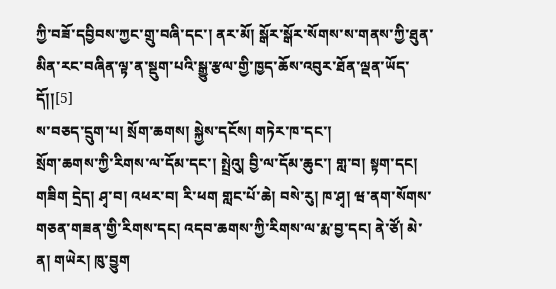ཀྱི་བཟོ་དབྱིབས་ཀྱང་གྲུ་བཞི་དང་། ནར་མོ། སྒོར་སྒོར་སོགས་ས་གནས་ཀྱི་ཐུན་མིན་རང་བཞིན་ལྟ་ན་སྡུག་པའི་སྒྱུ་རྩལ་གྱི་ཁྱད་ཆོས་འབུར་ཐོན་ལྡན་ཡོད་དོ།།[5]
ས་བཅད་དྲུག་པ། སྲོག་ཆགས། སྐྱེས་དངོས། གཏེར་ཁ་དང་།
སྲོག་ཆགས་ཀྱི་རིགས་ལ་དོམ་དང་། སྤྲེའུ། བྱི་ལ་དོམ་ཆུང་། གླ་བ། སྟག་དང། གཟིག དྲེད། ཤྭ་བ། འཕར་བ། རི་ཕག གླང་པོ་ཆེ། བསེ་རུ། ཁ་ཤྭ། ཝ་ནག་སོགས་གཅན་གཟན་གྱི་རིགས་དང། འདབ་ཆགས་ཀྱི་རིགས་ལ་རྨ་བྱ་དང། ནེ་ཙོ། མེ་ན། གཡེར། ཁུ་བྱུག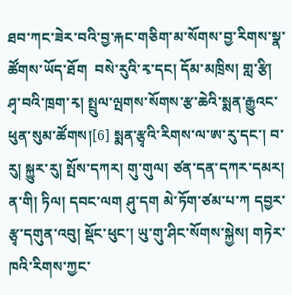ཐབ་ཀང་ཟེར་བའི་བྱ་རྐང་གཅིག་མ་སོགས་བྱ་རིགས་སྣ་ཚོགས་ཡོད་ཐོག  བསེ་རུའི་རྭ་དང། དོམ་མཁྲིས། གླ་རྩི། ཤྭ་བའི་ཁྲག་རྭ། སྤྲུལ་ལྤགས་སོགས་རྩ་ཆེའི་སྨན་རྒྱུའང་ཕུན་སུམ་ཚོགས།[6] སྨན་རྩྭའི་རིགས་ལ་ཨ་རུ་དང་། བ་རུ། སྐྱུར་རུ། སྤོས་དཀར། གུ་གུལ། ཙན་དན་དཀར་དམར། ན་གི། ཏིལ། དབང་ལག ཤུ་དག མེ་ཏོག་ཙམ་པ་ཀ དབྱར་རྩྭ་དགུན་འབུ། སྡོང་ཕུང་། ཡུ་གུ་ཤིང་སོགས་སྐྱེས། གཏེར་ཁའི་རིགས་ཀྱང་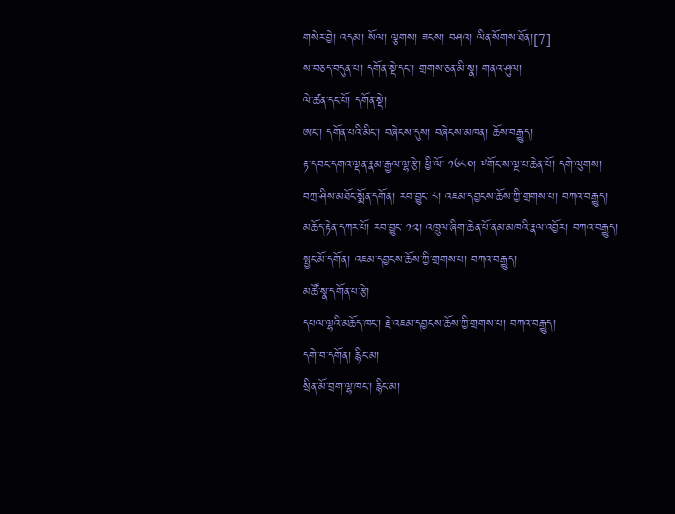གསེར་བྱེ། འདམ། སོལ། ལྕགས། ཟངས། བཤའ། ལིན་སོགས་ཐོན།[7]
ས་བཅད་བདུན་པ། དགོན་སྡེ་དང་། གྲགས་ཅན་མི་སྣ། གནའ་ཤུལ།
ལེ་ཚན་དང་པོ། དགོན་སྡེ།
ཨང་། དགོན་པའི་མིང་། བཞེངས་དུས། བཞེངས་མཁན། ཆོས་བརྒྱུད།
རྟ་དབང་དགའ་ལྡན་རྣམ་རྒྱལ་ལྷ་རྩེ། ཕྱི་ལོ་ ༡༦༨༠། ༸གོང་ས་ལྔ་པ་ཆེན་པོ། དགེ་ལུགས།
བཀྲ་ཤིས་མཐོང་སྨོན་དགོན། རབ་བྱུང་ ༨། འཇམ་དབྱངས་ཆོས་ཀྱི་གྲགས་པ། བཀའ་བརྒྱུད།
མཆོད་རྟེན་དཀར་པོ། རབ་བྱུང་ ༡༢། འཁྲུལ་ཞིག་ཆེན་པོ་ནམ་མཁའི་རྣལ་འབྱོར། བཀའ་བརྒྱུད།
སྤྱང་མོ་དགོན། འཇམ་དབྱངས་ཆོས་ཀྱི་གྲགས་པ། བཀའ་བརྒྱུད།
མཚོ་སྣ་དགོན་པ་རྩེ།
དཔལ་ལྷའི་མཆོད་ཁང་། རྗེ་འཇམ་དབྱངས་ཆོས་ཀྱི་གྲགས་པ། བཀའ་བརྒྱུད།
དགེ་བ་དགོན། རྙིང་མ།
སྲིན་མོ་བྲག་ལྷ་ཁང་། རྙིང་མ།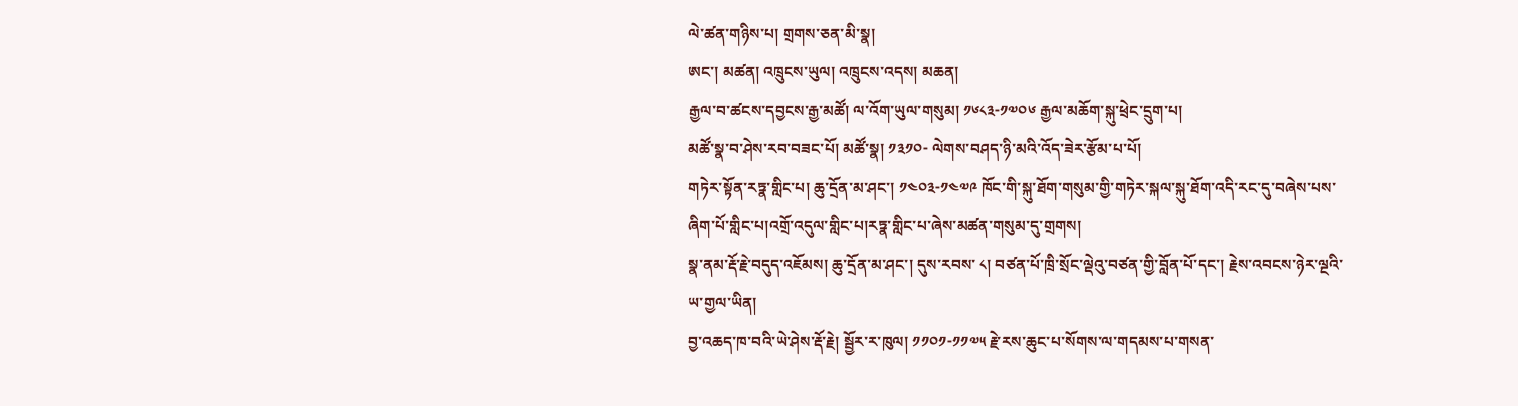ལེ་ཚན་གཉིས་པ། གྲགས་ཅན་མི་སྣ།
ཨང་། མཚན། འཁྲུངས་ཡུལ། འཁྲུངས་འདས། མཆན།
རྒྱལ་བ་ཚངས་དབྱངས་རྒྱ་མཚོ། ལ་འོག་ཡུལ་གསུམ། ༡༦༨༣-༡༧༠༦ རྒྱལ་མཆོག་སྐུ་ཕྲེང་དྲུག་པ།
མཚོ་སྣ་བ་ཤེས་རབ་བཟང་པོ། མཚོ་སྣ། ༡༣༡༠- ལེགས་བཤད་ཉི་མའི་འོད་ཟེར་རྩོམ་པ་པོ།
གཏེར་སྟོན་རཏྣ་གླིང་པ། ཆུ་དྲོན་མ་ཤང་། ༡༤༠༣-༡༤༧༩ ཁོང་གི་སྐུ་ཐོག་གསུམ་གྱི་གཏེར་སྐལ་སྐུ་ཐོག་འདི་རང་དུ་བཞེས་པས་ཞིག་པོ་གླིང་པ།འགྲོ་འདུལ་གླིང་པ།རཏྣ་གླིང་པ་ཞེས་མཚན་གསུམ་དུ་གྲགས།
སྣ་ནམ་རྡོ་རྗེ་བདུད་འཇོམས། ཆུ་དྲོན་མ་ཤང་། དུས་རབས་ ༨། བཙན་པོ་ཁྲི་སྲོང་ལྡེའུ་བཙན་གྱི་བློན་པོ་དང་། རྗེས་འབངས་ཉེར་ལྔའི་ཡ་གྱལ་ཡིན།
བྱ་འཆད་ཁ་བའི་ཡེ་ཤེས་རྡོ་རྗེ། སྦྱོར་ར་ཁུལ། ༡༡༠༡-༡༡༧༥ རྗེ་རས་ཆུང་པ་སོགས་ལ་གདམས་པ་གསན་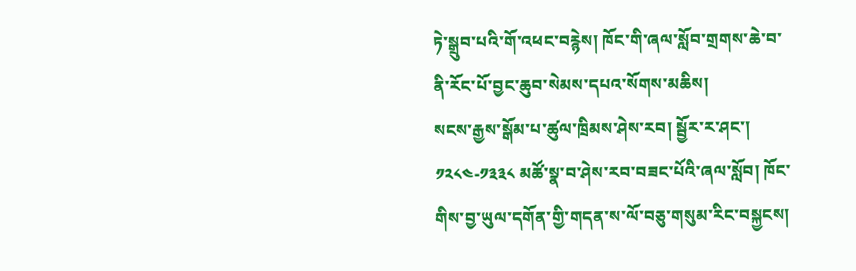ཏེ་སྒྲུབ་པའི་གོ་འཕང་བརྙེས། ཁོང་གི་ཞལ་སློབ་གྲགས་ཆེ་བ་ནི་རོང་པོ་བྱང་ཆུབ་སེམས་དཔའ་སོགས་མཆིས།
སངས་རྒྱས་སྒོམ་པ་ཚུལ་ཁྲིམས་ཤེས་རབ། སྦྱོར་ར་ཤང་། ༡༢༨༤-༡༣༣༨ མཚོ་སྣ་བ་ཤེས་རབ་བཟང་པོའི་ཞལ་སློབ། ཁོང་གིས་བྱ་ཡུལ་དགོན་གྱི་གདན་ས་ལོ་བཅུ་གསུམ་རིང་བསྐྱངས།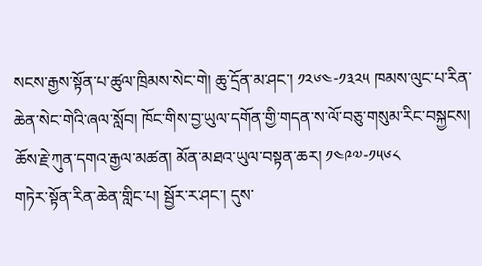སངས་རྒྱས་སྟོན་པ་ཚུལ་ཁྲིམས་སེང་གེ། ཆུ་དྲོན་མ་ཤང་། ༡༢༦༤-༡༣༢༥ ཁམས་ལུང་པ་རིན་ཆེན་སེང་གེའི་ཞལ་སློབ། ཁོང་གིས་བྱ་ཡུལ་དགོན་གྱི་གདན་ས་ལོ་བཅུ་གསུམ་རིང་བསྐྱངས།
ཆོས་རྗེ་ཀུན་དགའ་རྒྱལ་མཚན། མོན་མཐའ་ཡུལ་བསྟན་ཆར། ༡༤༩༧-༡༥༦༨
གཏེར་སྟོན་རིན་ཆེན་གླིང་པ། སྦྱོར་ར་ཤང་། དུས་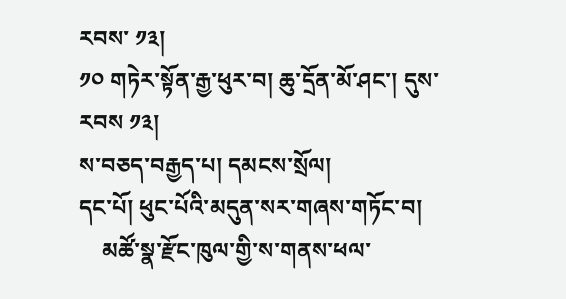རབས་ ༡༣།
༡༠ གཏེར་སྟོན་རྒྱ་ཕུར་བ། ཆུ་དྲོན་མོ་ཤང་། དུས་རབས ༡༣།
ས་བཅད་བརྒྱད་པ། དམངས་སྲོལ།
དང་པོ། ཕུང་པོའི་མདུན་སར་གཞས་གཏོང་བ།
    མཚོ་སྣ་རྫོང་ཁུལ་གྱི་ས་གནས་ཕལ་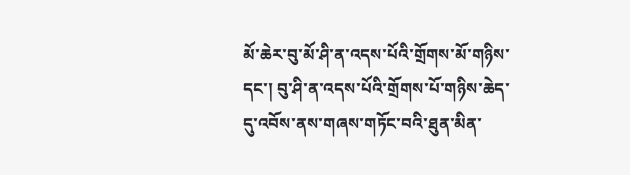མོ་ཆེར་བུ་མོ་ཤི་ན་འདས་པོའི་གྲོགས་མོ་གཉིས་དང་། བུ་ཤི་ན་འདས་པོའི་གྲོགས་པོ་གཉིས་ཆེད་དུ་འབོས་ནས་གཞས་གཏོང་བའི་ཐུན་མིན་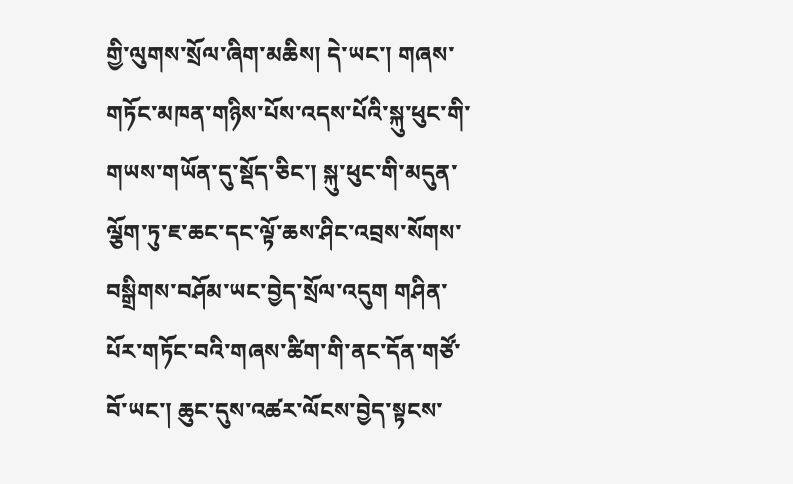གྱི་ལུགས་སྲོལ་ཞིག་མཆིས། དེ་ཡང་། གཞས་གཏོང་མཁན་གཉིས་པོས་འདས་པོའི་སྐུ་ཕུང་གི་གཡས་གཡོན་དུ་སྡོད་ཅིང་། སྐུ་ཕུང་གི་མདུན་ལྕོག་ཏུ་ཇ་ཆང་དང་ལྟོ་ཆས་ཤིང་འབྲས་སོགས་བསྒྲིགས་བཤོམ་ཡང་བྱེད་སྲོལ་འདུག གཤིན་པོར་གཏོང་བའི་གཞས་ཚིག་གི་ནང་དོན་གཙོ་བོ་ཡང་། ཆུང་དུས་འཚར་ལོངས་བྱེད་སྟངས་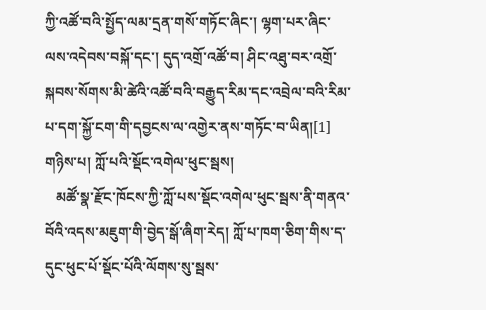ཀྱི་འཚོ་བའི་སྤྱོད་ལམ་དྲན་གསོ་གཏོང་ཞིང་། ལྷག་པར་ཞིང་ལས་འདེབས་བསྐོ་དང་། དུད་འགྲོ་འཚོ་བ། ཤིང་འཐུ་བར་འགྲོ་སྐབས་སོགས་མི་ཚེའི་འཚོ་བའི་བརྒྱུད་རིམ་དང་འབྲེལ་བའི་རིམ་པ་དག་སྐྱོ་ངག་གི་དབྱངས་ལ་འགྱེར་ནས་གཏོང་བ་ཡིན།[1]
གཉིས་པ། ཀློ་པའི་སྡོང་འགེལ་ཕུང་སྦས།
   མཚོ་སྣ་རྫོང་ཁོངས་ཀྱི་ཀློ་པས་སྡོང་འགེལ་ཕུང་སྦས་ནི་གནའ་བོའི་འདས་མཇུག་གི་བྱེད་སྒོ་ཞིག་རེད། ཀློ་པ་ཁག་ཅིག་གིས་ད་དུང་ཕུང་པོ་སྡོང་པོའི་ལོགས་སུ་སྦས་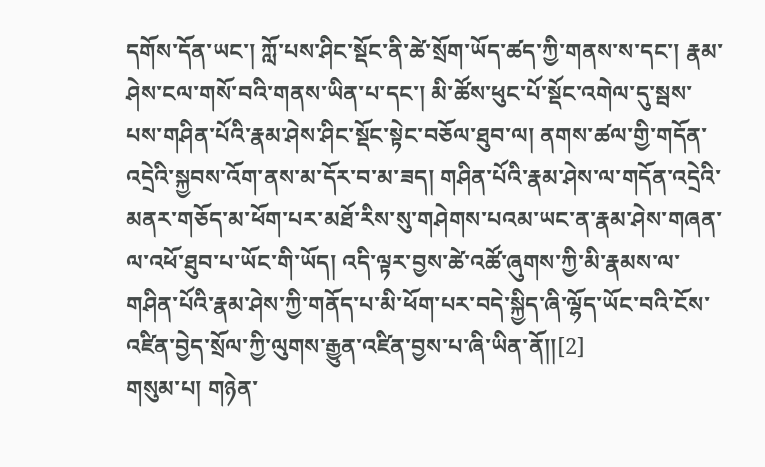དགོས་དོན་ཡང་། ཀློ་པས་ཤིང་སྡོང་ནི་ཚེ་སྲོག་ཡོད་ཚད་ཀྱི་གནས་ས་དང་། རྣམ་ཤེས་ངལ་གསོ་བའི་གནས་ཡིན་པ་དང་། མི་ཚོས་ཕུང་པོ་སྡོང་འགེལ་དུ་སྦས་པས་གཤིན་པོའི་རྣམ་ཤེས་ཤིང་སྡོང་སྟེང་བཅོལ་ཐུབ་ལ། ནགས་ཚལ་གྱི་གདོན་འདྲེའི་སྐྱབས་འོག་ནས་མ་དོར་བ་མ་ཟད། གཤིན་པོའི་རྣམ་ཤེས་ལ་གདོན་འདྲེའི་མནར་གཅོད་མ་ཕོག་པར་མཐོ་རིས་སུ་གཤེགས་པའམ་ཡང་ན་རྣམ་ཤེས་གཞན་ལ་འཕོ་ཐུབ་པ་ཡོང་གི་ཡོད། འདི་ལྟར་བྱས་ཚེ་འཚོ་ཞུགས་ཀྱི་མི་རྣམས་ལ་གཤིན་པོའི་རྣམ་ཤེས་ཀྱི་གནོད་པ་མི་ཕོག་པར་བདེ་སྐྱིད་ཞི་ལྷོད་ཡོང་བའི་ངོས་འཛིན་བྱེད་སྲོལ་ཀྱི་ལུགས་རྒྱུན་འཛིན་བྱས་པ་ཞི་ཡིན་ནོ།།[2]
གསུམ་པ། གཉེན་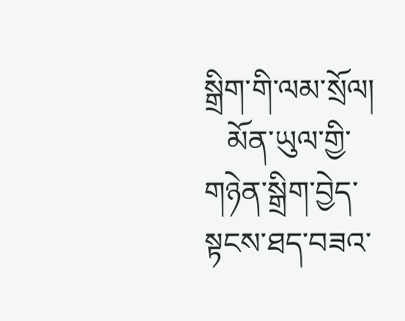སྒྲིག་གི་ལམ་སྲོལ།
   མོན་ཡུལ་གྱི་གཉེན་སྒྲིག་བྱེད་སྟངས་ཐད་བཟའ་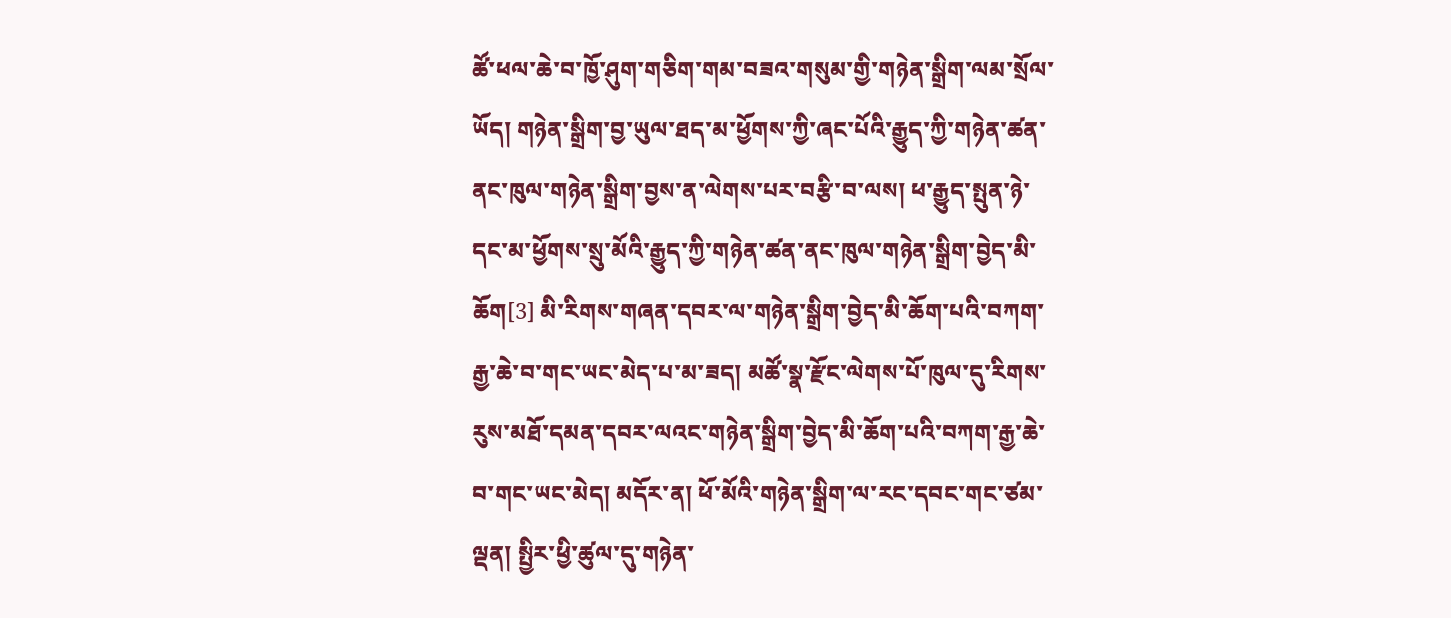ཚོ་ཕལ་ཆེ་བ་ཁྱོ་ཤུག་གཅིག་གམ་བཟའ་གསུམ་གྱི་གཉེན་སྒྲིག་ལམ་སྲོལ་ཡོད། གཉེན་སྒྲིག་བྱ་ཡུལ་ཐད་མ་ཕྱོགས་ཀྱི་ཞང་པོའི་རྒྱུད་ཀྱི་གཉེན་ཚན་ནང་ཁུལ་གཉེན་སྒྲིག་བྱས་ན་ལེགས་པར་བརྩི་བ་ལས། ཕ་རྒྱུད་སྤུན་ཉེ་དང་མ་ཕྱོགས་སྲུ་མོའི་རྒྱུད་ཀྱི་གཉེན་ཚན་ནང་ཁུལ་གཉེན་སྒྲིག་བྱེད་མི་ཆོག[3] མི་རིགས་གཞན་དབར་ལ་གཉེན་སྒྲིག་བྱེད་མི་ཆོག་པའི་བཀག་རྒྱ་ཆེ་བ་གང་ཡང་མེད་པ་མ་ཟད། མཚོ་སྣ་རྫོང་ལེགས་པོ་ཁུལ་དུ་རིགས་རུས་མཐོ་དམན་དབར་ལའང་གཉེན་སྒྲིག་བྱེད་མི་ཆོག་པའི་བཀག་རྒྱ་ཆེ་བ་གང་ཡང་མེད། མདོར་ན། ཕོ་མོའི་གཉེན་སྒྲིག་ལ་རང་དབང་གང་ཙམ་ལྡན། སྤྱིར་ཕྱི་ཚུལ་དུ་གཉེན་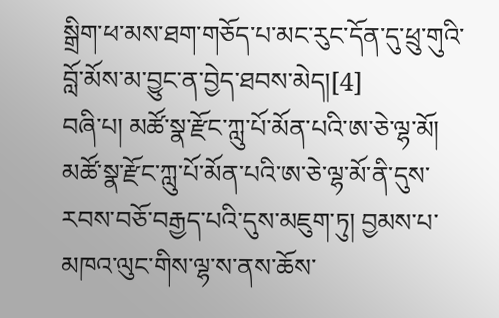སྒྲིག་ཕ་མས་ཐག་གཅོད་པ་མང་རུང་དོན་དུ་ཕྲུ་གུའི་བློ་མོས་མ་བྱུང་ན་བྱེད་ཐབས་མེད།[4]
བཞི་པ། མཚོ་སྣ་རྫོང་ཀླུ་པོ་མོན་པའི་ཨ་ཅེ་ལྷ་མོ།
མཚོ་སྣ་རྫོང་ཀླུ་པོ་མོན་པའི་ཨ་ཅེ་ལྷ་མོ་ནི་དུས་རབས་བཅོ་བརྒྱད་པའི་དུས་མཇུག་ཏུ། བྱམས་པ་མཁའ་ལུང་གིས་ལྷ་ས་ནས་ཆོས་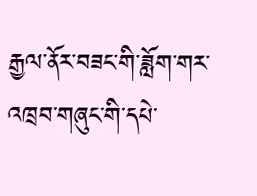རྒྱལ་ནོར་བཟང་གི་ཟློག་གར་འཁྲབ་གཞུང་གི་དཔེ་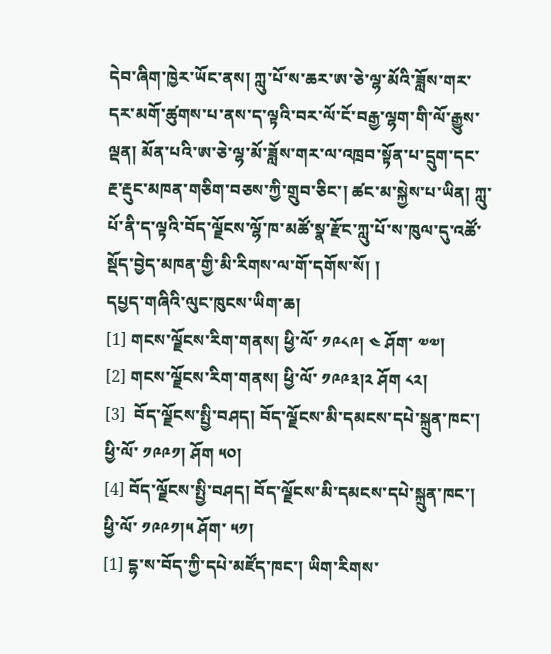དེབ་ཞིག་ཁྱེར་ཡོང་ནས། ཀླུ་པོ་ས་ཆར་ཨ་ཅེ་ལྷ་མོའི་ཟློས་གར་དར་མགོ་ཚུགས་པ་ནས་ད་ལྟའི་བར་ལོ་ངོ་བརྒྱ་ལྷག་གི་ལོ་རྒྱུས་ལྡན། མོན་པའི་ཨ་ཅེ་ལྷ་མོ་ཟློས་གར་ལ་འཁྲབ་སྟོན་པ་དྲུག་དང་རྔ་རྡུང་མཁན་གཅིག་བཅས་ཀྱི་གྲུབ་ཅིང་། ཚང་མ་སྐྱེས་པ་ཡིན། ཀླུ་པོ་ནི་ད་ལྟའི་བོད་ལྗོངས་ལྷོ་ཁ་མཚོ་སྣ་རྫོང་ཀླུ་པོ་ས་ཁུལ་དུ་འཚོ་སྡོད་བྱེད་མཁན་གྱི་མི་རིགས་ལ་གོ་དགོས་སོ། །
དཔྱད་གཞིའི་ལུང་ཁུངས་ཡིག་ཆ།
[1] གངས་ལྗོངས་རིག་གནས། ཕྱི་ལོ་ ༡༩༨༩། ༤ ཤོག་ ༧༧།
[2] གངས་ལྗོངས་རིག་གནས། ཕྱི་ལོ་ ༡༩༩༣།༢ ཤོག ༨༢།
[3]  བོད་ལྗོངས་སྤྱི་བཤད། བོད་ལྗོངས་མི་དམངས་དཔེ་སྐྲུན་ཁང་། ཕྱི་ལོ་ ༡༩༩༡། ཤོག ༥༠།
[4] བོད་ལྗོངས་སྤྱི་བཤད། བོད་ལྗོངས་མི་དམངས་དཔེ་སྐྲུན་ཁང་། ཕྱི་ལོ་ ༡༩༩༡།༥ ཤོག་ ༥༡།
[1] དྷ་ས་བོད་ཀྱི་དཔེ་མཛོད་ཁང་། ཡིག་རིགས་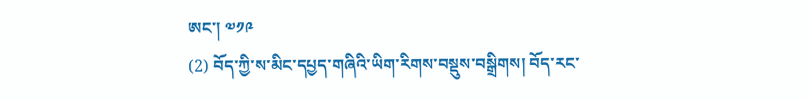ཨང་། ༧༡༩
(2) བོད་ཀྱི་ས་མིང་དཔྱད་གཞིའི་ཡིག་རིགས་བསྡུས་བསྒྲིགས། བོད་རང་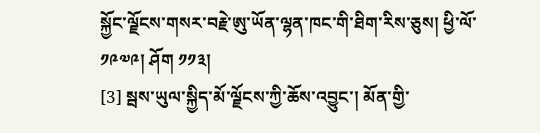སྐྱོང་ལྗོངས་གསར་བརྗེ་ཨུ་ཡོན་ལྷན་ཁང་གི་ཐིག་རིས་ཅུས། ཕྱི་ལོ་
༡༩༧༩། ཤོག ༡༡༣།
[3] སྦས་ཡུལ་སྐྱིད་མོ་ལྗོངས་ཀྱི་ཆོས་འབྱུང་། མོན་གྱི་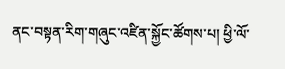ནང་བསྟན་རིག་གཞུང་འཛིན་སྐྱོང་ཚོགས་པ། ཕྱི་ལོ་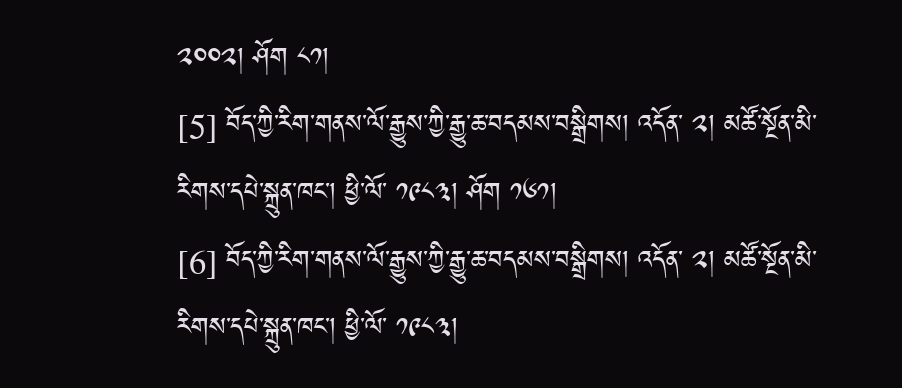༢༠༠༢། ཤོག ༨༡།
[5] བོད་ཀྱི་རིག་གནས་ལོ་རྒྱུས་ཀྱི་རྒྱུ་ཆ་བདམས་བསྒྲིགས། འདོན་ ༢། མཚོ་སྔོན་མི་རིགས་དཔེ་སྐྲུན་ཁང་། ཕྱི་ལོ་ ༡༩༨༣། ཤོག ༡༦༡།
[6] བོད་ཀྱི་རིག་གནས་ལོ་རྒྱུས་ཀྱི་རྒྱུ་ཆ་བདམས་བསྒྲིགས། འདོན་ ༢། མཚོ་སྔོན་མི་རིགས་དཔེ་སྐྲུན་ཁང་། ཕྱི་ལོ་ ༡༩༨༣།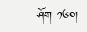ཤོག ༡༦༠།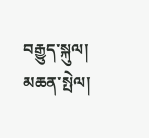བརྒྱུད་སྐུལ།
མཆན་སྤེལ།